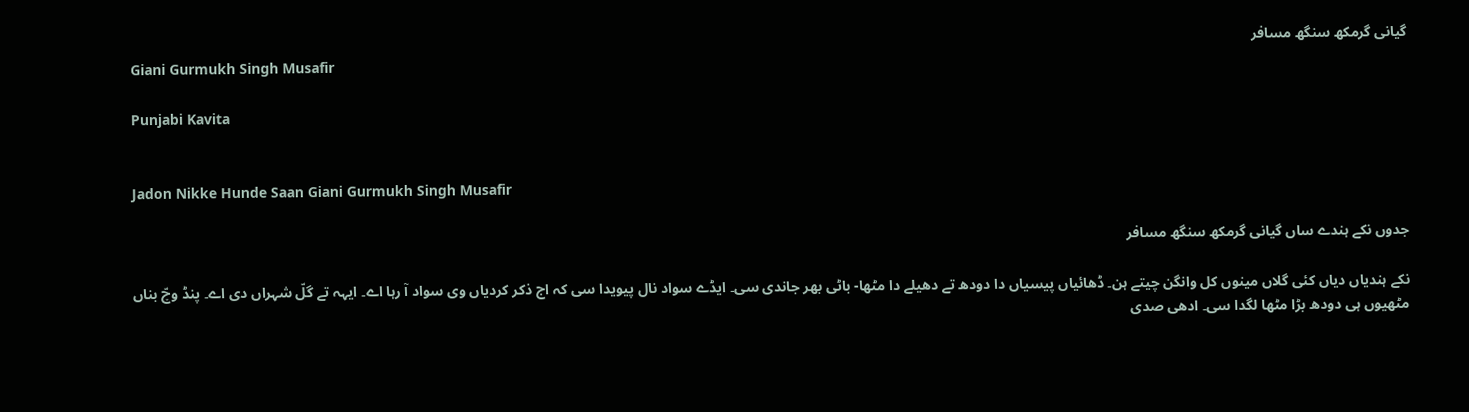گیانی گرمکھ سنگھ مسافر
Giani Gurmukh Singh Musafir

Punjabi Kavita


Jadon Nikke Hunde Saan Giani Gurmukh Singh Musafir

جدوں نکے ہندے ساں گیانی گرمکھ سنگھ مسافر

نکے ہندیاں دیاں کئی گلاں مینوں کل وانگن چیتے ہن۔ ڈھائیاں پیسیاں دا دودھ تے دھیلے دا مٹھا- باٹی بھر جاندی سی۔ ایڈے سواد نال پیویدا سی کہ اج ذکر کردیاں وی سواد آ رہا اے۔ ایہہ تے گلّ شہراں دی اے۔ پنڈ وچّ بناں مٹھیوں ہی دودھ بڑا مٹھا لگدا سی۔ ادھی صدی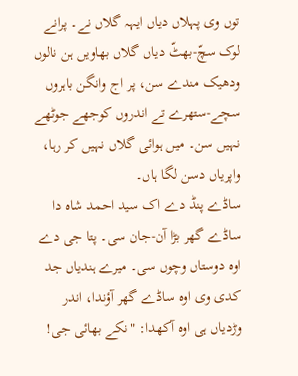توں وی پہلاں دیاں ایہہ گلاں نے۔ پرانے لوک سچّ-بھٹّ دیاں گلاں بھاویں ہن نالوں ودھیک مندے سن، پر اج وانگن باہروں سچے-ستھرے تے اندروں کوجھے جوٹھے نہیں سن۔ میں ہوائی گلاں نہیں کر رہا، واپریاں دسن لگا ہاں۔
ساڈے پنڈ دے اک سید احمد شاہ دا ساڈے گھر بڑا آن-جان سی۔ پتا جی دے اوہ دوستاں وچوں سی۔ میرے ہندیاں جد کدی وی اوہ ساڈے گھر آؤندا، اندر وڑدیاں ہی اوہ آکھدا: "نکے بھائی جی!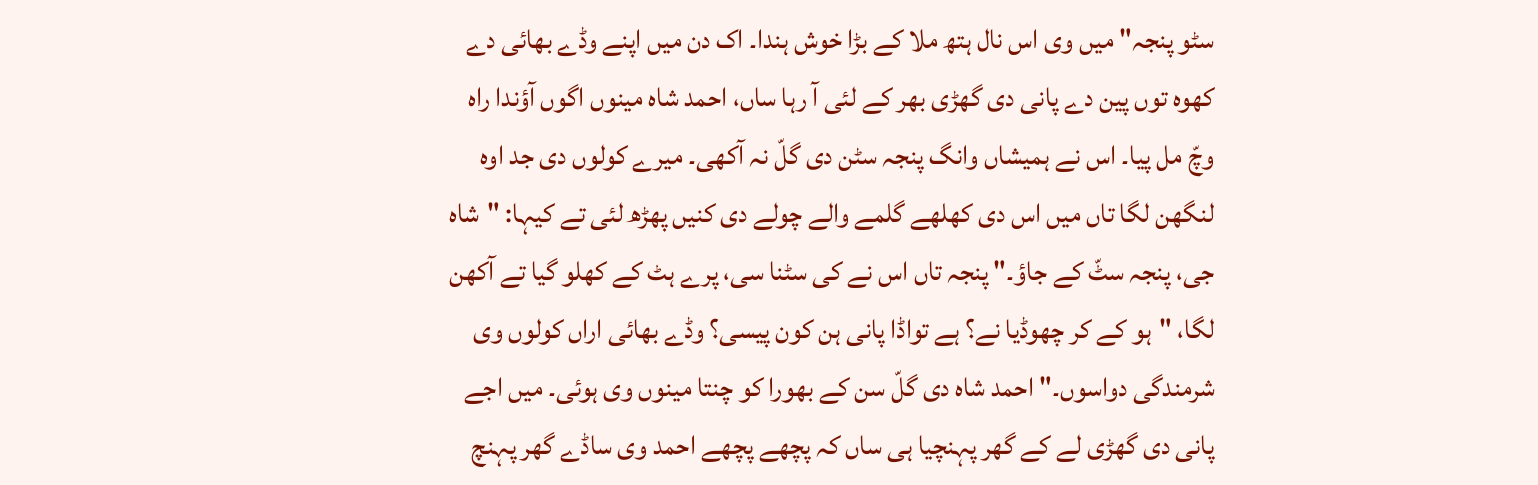سٹو پنجہ" میں وی اس نال ہتھ ملا کے بڑا خوش ہندا۔ اک دن میں اپنے وڈے بھائی دے کھوہ توں پین دے پانی دی گھڑی بھر کے لئی آ رہا ساں، احمد شاہ مینوں اگوں آؤندا راہ وچّ مل پیا۔ اس نے ہمیشاں وانگ پنجہ سٹن دی گلّ نہ آکھی۔ میرے کولوں دی جد اوہ لنگھن لگا تاں میں اس دی کھلھے گلمے والے چولے دی کنیں پھڑھ لئی تے کیہا: "شاہ جی، پنجہ سٹّ کے جاؤ۔" پنجہ تاں اس نے کی سٹنا سی، پرے ہٹ کے کھلو گیا تے آکھن لگا، "ہو کے کر چھوڈیا نے؟ ہے تواڈا پانی ہن کون پیسی؟ وڈے بھائی اراں کولوں وی شرمندگی دواسوں۔" احمد شاہ دی گلّ سن کے بھورا کو چنتا مینوں وی ہوئی۔ میں اجے پانی دی گھڑی لے کے گھر پہنچیا ہی ساں کہ پچھے پچھے احمد وی ساڈے گھر پہنچ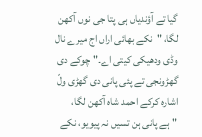گیا تے آؤندیاں ہی پتا جی نوں آکھن لگا، "نکے بھائی اراں اج میرے نال وڈی ودھیکی کیتی اے۔" چوکے دی گھڑونجی تے پئی پانی دی گھڑی ولّ اشارہ کرکے احمد شاہ آکھن لگا، "ہے پانی ہن تسیں نہ پیویو، نکے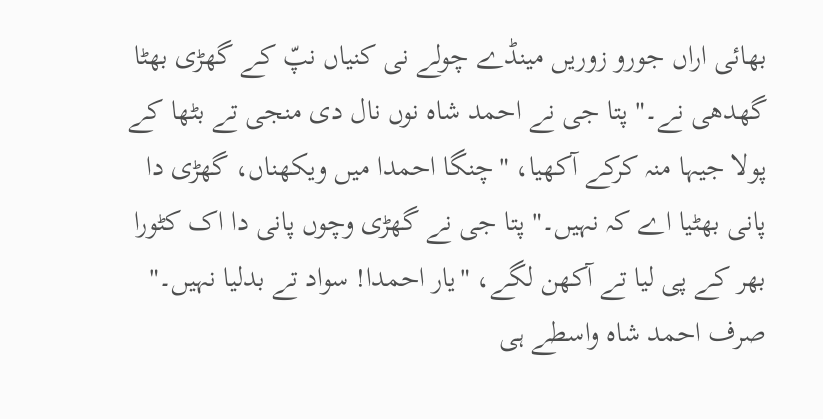بھائی اراں جورو زوریں مینڈے چولے نی کنیاں نپّ کے گھڑی بھٹا گھدھی نے۔" پتا جی نے احمد شاہ نوں نال دی منجی تے بٹھا کے پولا جیہا منہ کرکے آکھیا، "چنگا احمدا میں ویکھناں، گھڑی دا پانی بھٹیا اے کہ نہیں۔" پتا جی نے گھڑی وچوں پانی دا اک کٹورا بھر کے پی لیا تے آکھن لگے، "یار احمدا! سواد تے بدلیا نہیں۔" صرف احمد شاہ واسطے ہی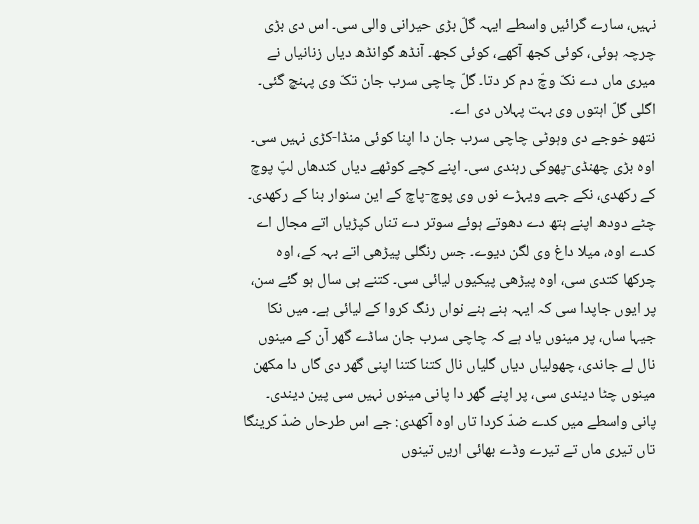نہیں، سارے گرائیں واسطے ایہہ گلّ بڑی حیرانی والی سی۔ اس دی بڑی چرچہ ہوئی، کوئی کجھ آکھے، کوئی کجھ۔ آنڈھ گوانڈھ دیاں زنانیاں نے میری ماں دے نکّ وچّ دم کر دتا۔ گلّ چاچی سرب جان تکّ وی پہنچ گئی۔ اگلی گلّ اہتوں وی بہت پہلاں دی اے۔
نتھو خوجے دی وہوٹی چاچی سرب جان دا اپنا کوئی منڈا-کڑی نہیں سی۔ اوہ بڑی چھنڈی-پھوکی رہندی سی۔ اپنے کچے کوٹھے دیاں کندھاں لپّ پوچ کے رکھدی، نکے جہے ویہڑے نوں وی پوچ-پاچ کے این سنوار بنا کے رکھدی۔ چٹے دودھ اپنے ہتھ دے دھوتے ہوئے سوتر دے تناں کپڑیاں اتے مجال اے کدے اوہ، میلا داغ وی لگن دیوے۔ جس رنگلی پیڑھی اتے بہہ کے، اوہ چرکھا کتدی سی، اوہ پیڑھی پیکیوں لیائی سی۔ کتنے ہی سال ہو گئے سن، پر ایوں جاپدا سی کہ ایہہ ہنے ہنے نواں رنگ کروا کے لیائی ہے۔ میں نکا جیہا ساں، پر مینوں یاد ہے کہ چاچی سرب جان ساڈے گھر آن کے مینوں نال لے جاندی، چھولیاں دیاں گلیاں نال کتنا کتنا اپنی گھر دی گاں دا مکھن مینوں چٹا دیندی سی، پر اپنے گھر دا پانی مینوں نہیں سی پین دیندی۔ پانی واسطے میں کدے ضدّ کردا تاں اوہ آکھدی: جے اس طرحاں ضدّ کرینگا تاں تیری ماں تے تیرے وڈے بھائی اریں تینوں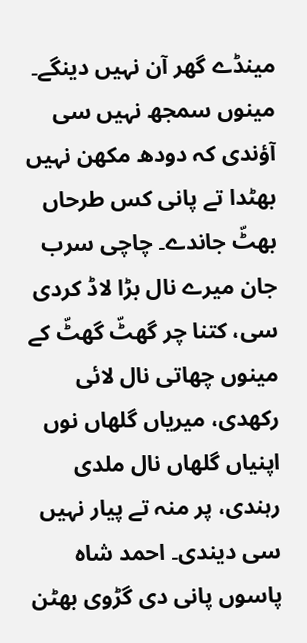مینڈے گھر آن نہیں دینگے۔ مینوں سمجھ نہیں سی آؤندی کہ دودھ مکھن نہیں بھٹدا تے پانی کس طرحاں بھٹّ جاندے۔ چاچی سرب جان میرے نال بڑا لاڈ کردی سی، کتنا چر گھٹّ گھٹّ کے مینوں چھاتی نال لائی رکھدی، میریاں گلھاں نوں اپنیاں گلھاں نال ملدی رہندی، پر منہ تے پیار نہیں سی دیندی۔ احمد شاہ پاسوں پانی دی گڑوی بھٹن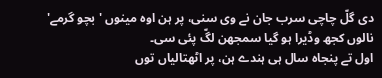دی گلّ چاچی سرب جان نے وی سنی، پر ہن اوہ مینوں 'بچو گرمے' نالوں کجھ وڈیرا ہو گیا سمجھن لگّ پئی سی۔
اول تے پنجاہ سال ہی ہندے ہن، پر اٹھتالیاں توں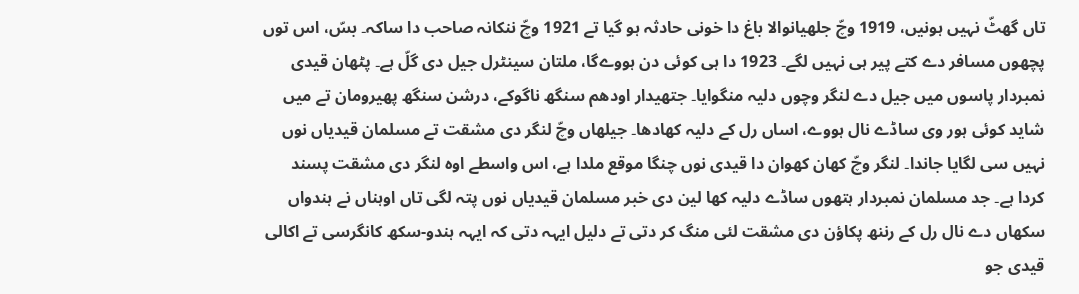تاں گھٹّ نہیں ہونیں، 1919 وچّ جلھیانوالا باغ دا خونی حادثہ ہو گیا تے 1921 وچّ ننکانہ صاحب دا ساکہ۔ بسّ، اس توں پچھوں مسافر دے کتے پیر ہی نہیں لگے۔ 1923 دا ہی کوئی دن ہووےگا، ملتان سینٹرل جیل دی گلّ ہے۔ پٹھان قیدی نمبردار پاسوں میں جیل دے لنگر وچوں دلیہ منگوایا۔ جتھیدار اودھم سنگھ ناگوکے، درشن سنگھ پھیرومان تے میں شاید کوئی ہور وی ساڈے نال ہووے، اساں رل کے دلیہ کھادھا۔ جیلھاں وچّ لنگر دی مشقت تے مسلمان قیدیاں نوں نہیں سی لگایا جاندا۔ لنگر وچّ کھان کھوان دا قیدی نوں چنگا موقع ملدا ہے، اس واسطے اوہ لنگر دی مشقت پسند کردا ہے۔ جد مسلمان نمبردار ہتھوں ساڈے دلیہ کھا لین دی خبر مسلمان قیدیاں نوں پتہ لگی تاں اوہناں نے ہندواں سکھاں دے نال رل کے رننھ پکاؤن دی مشقت لئی منگ کر دتی تے دلیل ایہہ دتی کہ ایہہ ہندو-سکھ کانگرسی تے اکالی قیدی جو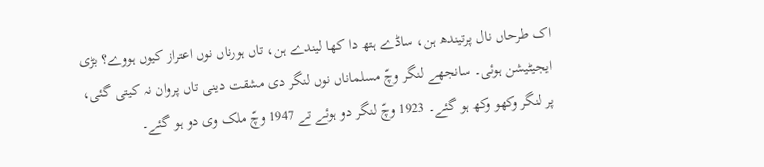اک طرحاں نال پرتیندھ ہن، ساڈے ہتھ دا کھا لیندے ہن، تاں ہورناں نوں اعتراز کیوں ہووے؟ بڑی ایجیٹیشن ہوئی۔ سانجھے لنگر وچّ مسلماناں نوں لنگر دی مشقت دینی تاں پروان نہ کیتی گئی، پر لنگر وکھو وکھ ہو گئے۔ 1923 وچّ لنگر دو ہوئے تے 1947 وچّ ملک وی دو ہو گئے۔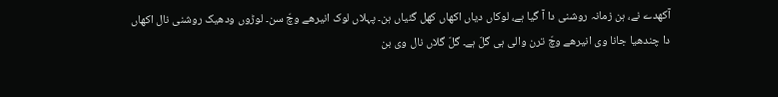آکھدے نے، ہن زمانہ روشنی دا آ گیا ہے، لوکاں دیاں اکھاں کھل گئیاں ہن۔ پہلاں لوک انیرھے وچّ سن۔ لوڑوں ودھیک روشنی نال اکھاں دا چندھیا جانا وی انیرھے وچّ ترن والی ہی گلّ ہے۔ گلّ گلاں نال وی بن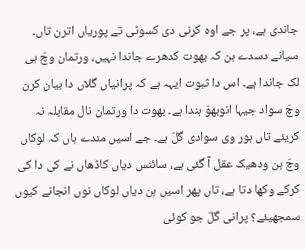جاندی ہے، پر جے اوہ کرنی دی کسوٹی تے پوریاں اترن تاں۔ سیانے دسدے ہن کہ بھوت کدھرے جاندا نہیں، ورتمان وچّ ہی لک جاندا ہے۔ اس دا ثبوت ایہہ ہے کہ پرانیاں گلاں دا بیان کرن وچّ سواد جیہا انوبھوَ ہندا ہے۔ بھوت دا ورتمان نال مقابلہ نہ کریئے تاں ہور وی سوادی گلّ ہے۔ جے اسیں مندے ہاں کہ لوکاں وچّ ہن ودھیک عقل آ گئی ہے، سائنس دیاں کاڈھاں نے کی دا کی کرکے وکھا دتا ہے، تاں پھر اسیں ہن دیاں لوکاں نوں انجانے کیوں سمجھیئے؟ پرانی گلّ جو کوئی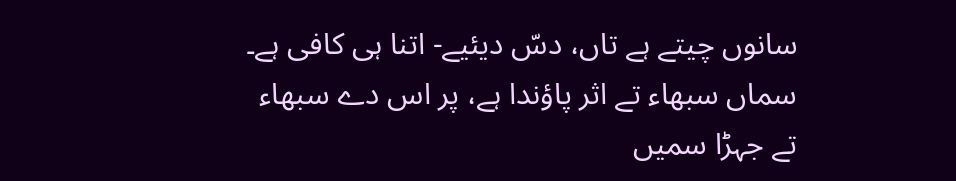سانوں چیتے ہے تاں، دسّ دیئیے- اتنا ہی کافی ہے۔ سماں سبھاء تے اثر پاؤندا ہے، پر اس دے سبھاء تے جہڑا سمیں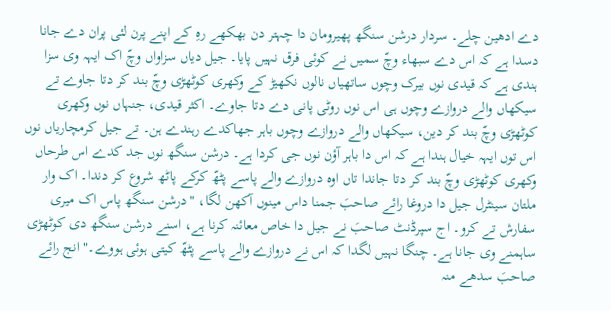دے ادھین چلے۔ سردار درشن سنگھ پھیرومان دا چہتر دن بھکھے رہِ کے اپنے پرن لئی پران دے جانا دسدا ہے کہ اس دے سبھاء وچّ سمیں نے کوئی فرق نہیں پایا۔ جیل دیاں سزاواں وچّ اک ایہہ وی سزا ہندی ہے کہ قیدی نوں بیرک وچوں ساتھیاں نالوں نکھیڑ کے وکھری کوٹھڑی وچّ بند کر دتا جاوے تے سیکھاں والے دروازے وچوں ہی اس نوں روٹی پانی دے دتا جاوے۔ اکثر قیدی، جنہاں نوں وکھری کوٹھڑی وچّ بند کر دین، سیکھاں والے دروازے وچوں باہر جھاکدے رہندے ہن۔ تے جیل کرمچاریاں نوں اس توں ایہہ خیال ہندا ہے کہ اس دا باہر آؤن نوں جی کردا ہے۔ درشن سنگھ نوں جد کدے اس طرحاں وکھری کوٹھڑی وچّ بند کر دتا جاندا تاں اوہ دروازے والے پاسے پٹھّ کرکے پاٹھ شروع کر دندا۔ اک وار ملتان سینٹرل جیل دا دروغا رائے صاحبَ جمنا داس مینوں آکھن لگا، "درشن سنگھ پاس اک میری سفارش تے کرو۔ اج سپرڈنٹ صاحبَ نے جیل دا خاص معائنہ کرنا ہے، اسنے درشن سنگھ دی کوٹھڑی ساہمنے وی جانا ہے۔ چنگا نہیں لگدا کہ اس نے دروازے والے پاسے پٹھّ کیتی ہوئی ہووے۔" انج رائے صاحبَ سدھے منہ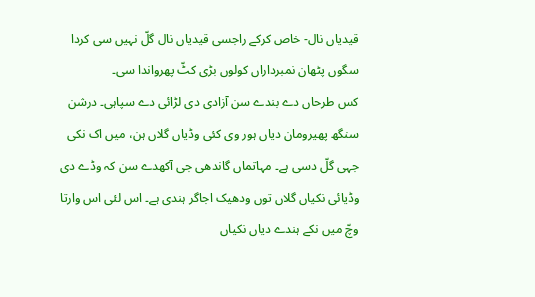قیدیاں نال- خاص کرکے راجسی قیدیاں نال گلّ نہیں سی کردا سگوں پٹھان نمبرداراں کولوں بڑی کٹّ پھرواندا سی۔
کس طرحاں دے بندے سن آزادی دی لڑائی دے سپاہی۔ درشن سنگھ پھیرومان دیاں ہور وی کئی وڈیاں گلاں ہن، میں اک نکی جہی گلّ دسی ہے۔ مہاتماں گاندھی جی آکھدے سن کہ وڈے دی وڈیائی نکیاں گلاں توں ودھیک اجاگر ہندی ہے۔ اس لئی اس وارتا وچّ میں نکے ہندے دیاں نکیاں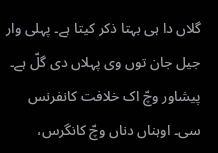گلاں دا ہی بہتا ذکر کیتا ہے۔ پہلی وار جیل جان توں وی پہلاں دی گلّ ہے۔ پیشاور وچّ اک خلافت کانفرنس سی۔ اوہناں دناں وچّ کانگرس،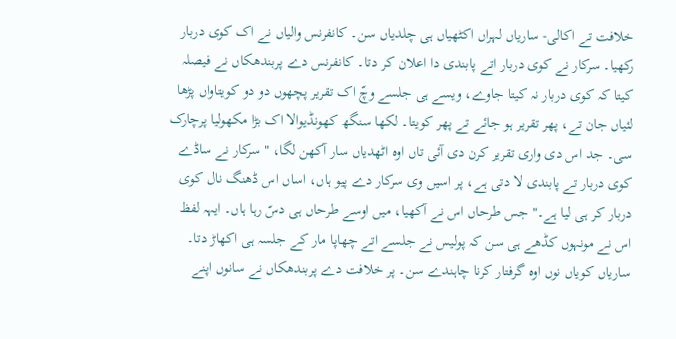خلافت تے اکالی- ساریاں لہراں اکٹھیاں ہی چلدیاں سن۔ کانفرنس والیاں نے اک کوی دربار رکھیا۔ سرکار نے کوی دربار اتے پابندی دا اعلان کر دتا۔ کانفرنس دے پربندھکاں نے فیصلہ کیتا کہ کوی دربار نہ کیتا جاوے، ویسے ہی جلسے وچّ اک تقریر پچھوں دو دو کویتاواں پڑھا لئیاں جان تے، پھر تقریر ہو جائے تے پھر کویتا۔ لکھا سنگھ کھونڈیوالا اک بڑا مکھولیا پرچارک سی۔ جد اس دی واری تقریر کرن دی آئی تاں اوہ اٹھدیاں سار آکھن لگا، " سرکار نے ساڈے کوی دربار تے پابندی لا دتی ہے، پر اسیں وی سرکار دے پیو ہاں، اساں اس ڈھنگ نال کوی دربار کر ہی لیا ہے۔" جس طرحاں اس نے آکھیا، میں اوسے طرحاں ہی دسّ رہا ہاں۔ ایہہ لفظ اس نے مونہوں کڈھے ہی سن کہ پولیس نے جلسے اتے چھاپا مار کے جلسہ ہی اکھاڑ دتا۔ ساریاں کویاں نوں اوہ گرفتار کرنا چاہندے سن۔ پر خلافت دے پربندھکاں نے سانوں اپنے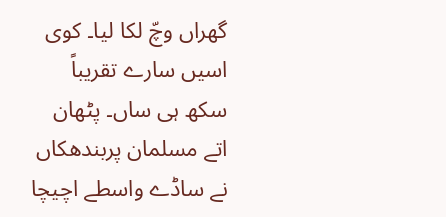گھراں وچّ لکا لیا۔ کوی اسیں سارے تقریباً سکھ ہی ساں۔ پٹھان اتے مسلمان پربندھکاں نے ساڈے واسطے اچیچا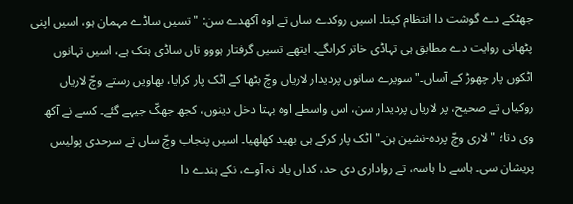جھٹکے دے گوشت دا انتظام کیتا۔ اسیں روکدے ساں تے اوہ آکھدے سن: "تسیں ساڈے مہمان ہو، اسیں اپنی پٹھانی روایت دے مطابق ہی تہاڈی خاتر کراںگے۔ ایتھے تسیں گرفتار ہووو تاں ساڈی ہتک ہے، اسیں تہانوں اٹکوں پار چھوڑ کے آساں۔" سویرے سانوں پردیدار لاریاں وچّ بٹھا کے اٹک پار کرایا، بھاویں رستے وچّ لاریاں روکیاں تے صحیح، پر لاریاں پردیدار سن، اس واسطے اوہ بہتا دخل دینوں، کجھ جھکّ جیہے گئے۔ کسے نے آکھ وی دتا؛ "لاری وچّ پردہ-نشین ہن۔" اٹک پار کرکے ہی بھید کھلھیا۔ اسیں پنجاب وچّ ساں تے سرحدی پولیس پریشان سی۔ ہاسے دا ہاسہ، تے رواداری دی حد، کداں یاد نہ آوے، نکے ہندے دا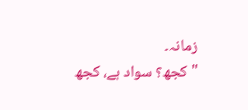زمانہ۔
"کجھ؟ سواد ہے، کجھ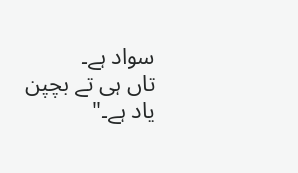سواد ہے۔
تاں ہی تے بچپن یاد ہے۔"